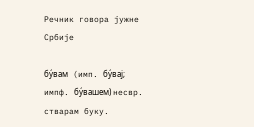Речник говора јужне Србије

бу́вам (имп. бу́вај; импф. бу́вашем) несвр. стварам буку.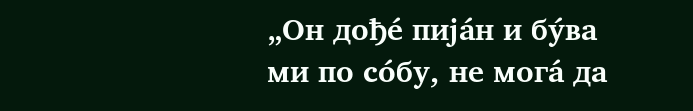„Он дође́ пија́н и бу́ва ми по со́бу, не мога́ да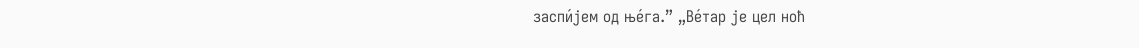заспи́јем од ње́га.” „Ве́тар је цел ноћ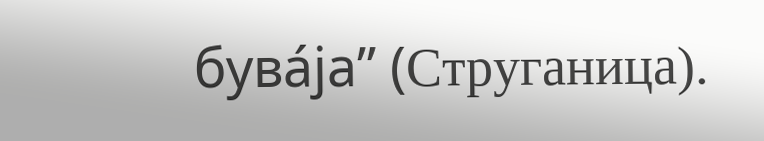бува́ја” (Струганица).